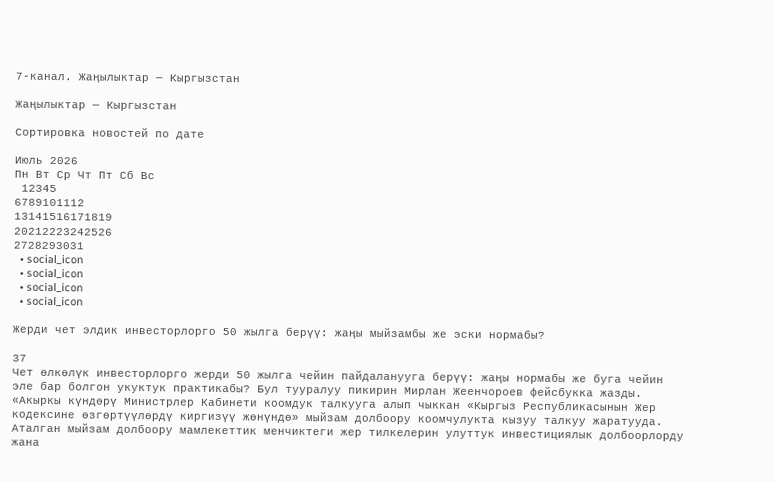7-канал. Жаңылыктар — Кыргызстан

Жаңылыктар — Кыргызстан

Сортировка новостей по дате

Июль 2026
Пн Вт Ср Чт Пт Сб Вс
 12345
6789101112
13141516171819
20212223242526
2728293031
  • social_icon
  • social_icon
  • social_icon
  • social_icon

Жерди чет элдик инвесторлорго 50 жылга берүү: жаңы мыйзамбы же эски нормабы?

37
Чет өлкөлүк инвесторлорго жерди 50 жылга чейин пайдаланууга берүү: жаңы нормабы же буга чейин эле бар болгон укуктук практикабы? Бул тууралуу пикирин Мирлан Жеенчороев фейсбукка жазды.
«Акыркы күндөрү Министрлер Кабинети коомдук талкууга алып чыккан «Кыргыз Республикасынын Жер кодексине өзгөртүүлөрдү киргизүү жөнүндө» мыйзам долбоору коомчулукта кызуу талкуу жаратууда. Аталган мыйзам долбоору мамлекеттик менчиктеги жер тилкелерин улуттук инвестициялык долбоорлорду жана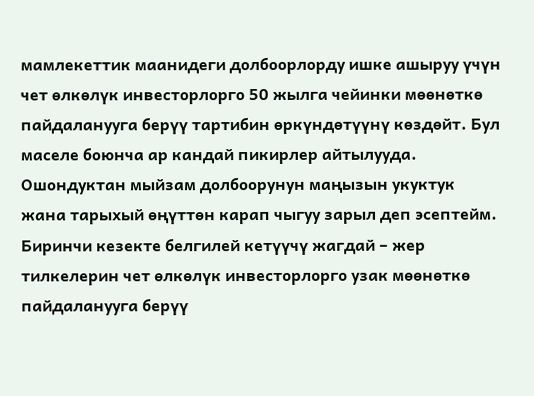мамлекеттик маанидеги долбоорлорду ишке ашыруу үчүн чет өлкөлүк инвесторлорго 50 жылга чейинки мөөнөткө пайдаланууга берүү тартибин өркүндөтүүнү көздөйт. Бул маселе боюнча ар кандай пикирлер айтылууда. Ошондуктан мыйзам долбоорунун маңызын укуктук жана тарыхый өңүттөн карап чыгуу зарыл деп эсептейм. Биринчи кезекте белгилей кетүүчү жагдай – жер тилкелерин чет өлкөлүк инвесторлорго узак мөөнөткө пайдаланууга берүү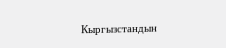Кыргызстандын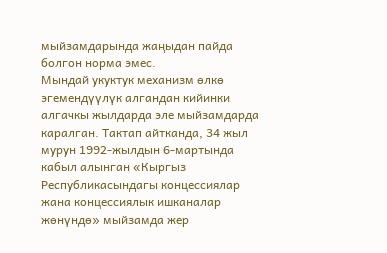мыйзамдарында жаңыдан пайда болгон норма эмес.
Мындай укуктук механизм өлкө эгемендүүлүк алгандан кийинки алгачкы жылдарда эле мыйзамдарда каралган. Тактап айтканда, 34 жыл мурун 1992-жылдын 6-мартында кабыл алынган «Кыргыз Республикасындагы концессиялар жана концессиялык ишканалар жөнүндө» мыйзамда жер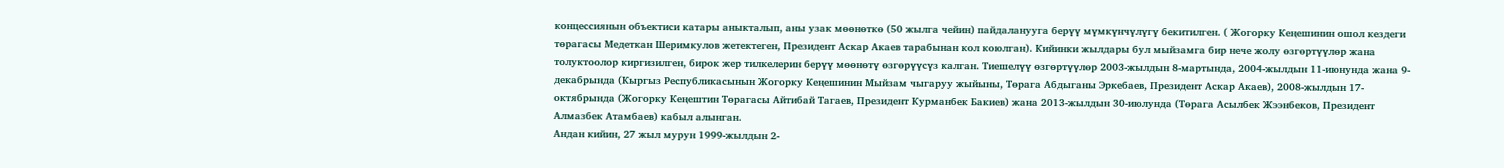концессиянын объектиси катары аныкталып, аны узак мөөнөткө (50 жылга чейин) пайдаланууга берүү мүмкүнчүлүгү бекитилген. ( Жогорку Кеңешинин ошол кездеги төрагасы Медеткан Шеримкулов жетектеген, Президент Аскар Акаев тарабынан кол коюлган). Кийинки жылдары бул мыйзамга бир нече жолу өзгөртүүлөр жана толуктоолор киргизилген, бирок жер тилкелерин берүү мөөнөтү өзгөрүүсүз калган. Тиешелүү өзгөртүүлөр 2003-жылдын 8-мартында, 2004-жылдын 11-июнунда жана 9-декабрында (Кыргыз Республикасынын Жогорку Кеңешинин Мыйзам чыгаруу жыйыны, Төрага Абдыганы Эркебаев, Президент Аскар Акаев), 2008-жылдын 17-октябрында (Жогорку Кеңештин Төрагасы Айтибай Тагаев, Президент Курманбек Бакиев) жана 2013-жылдын 30-июлунда (Төрага Асылбек Жээнбеков, Президент Алмазбек Атамбаев) кабыл алынган.
Андан кийин, 27 жыл мурун 1999-жылдын 2-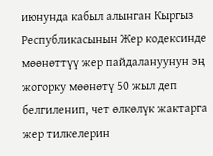июнунда кабыл алынган Кыргыз Республикасынын Жер кодексинде мөөнөттүү жер пайдалануунун эң жогорку мөөнөтү 50 жыл деп белгиленип, чет өлкөлүк жактарга жер тилкелерин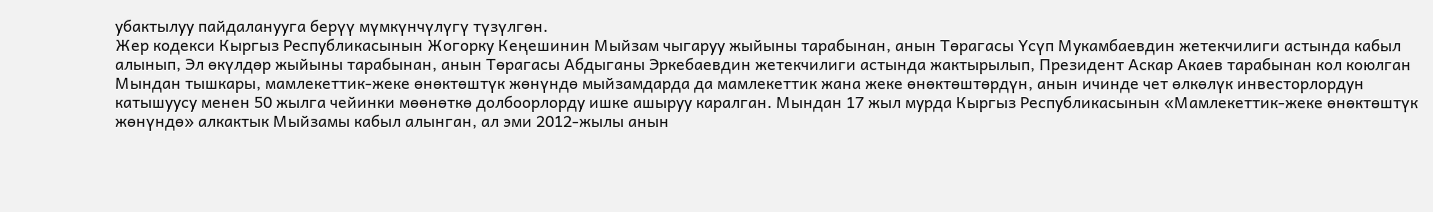убактылуу пайдаланууга берүү мүмкүнчүлүгү түзүлгөн.
Жер кодекси Кыргыз Республикасынын Жогорку Кеңешинин Мыйзам чыгаруу жыйыны тарабынан, анын Төрагасы Үсүп Мукамбаевдин жетекчилиги астында кабыл алынып, Эл өкүлдөр жыйыны тарабынан, анын Төрагасы Абдыганы Эркебаевдин жетекчилиги астында жактырылып, Президент Аскар Акаев тарабынан кол коюлган
Мындан тышкары, мамлекеттик-жеке өнөктөштүк жөнүндө мыйзамдарда да мамлекеттик жана жеке өнөктөштөрдүн, анын ичинде чет өлкөлүк инвесторлордун катышуусу менен 50 жылга чейинки мөөнөткө долбоорлорду ишке ашыруу каралган. Мындан 17 жыл мурда Кыргыз Республикасынын «Мамлекеттик-жеке өнөктөштүк жөнүндө» алкактык Мыйзамы кабыл алынган, ал эми 2012-жылы анын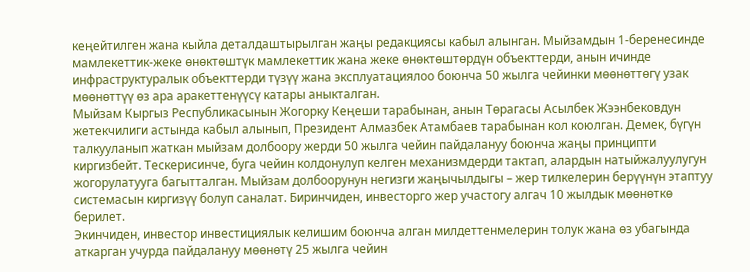кеңейтилген жана кыйла деталдаштырылган жаңы редакциясы кабыл алынган. Мыйзамдын 1-беренесинде мамлекеттик-жеке өнөктөштүк мамлекеттик жана жеке өнөктөштөрдүн объекттерди, анын ичинде инфраструктуралык объекттерди түзүү жана эксплуатациялоо боюнча 50 жылга чейинки мөөнөттөгү узак мөөнөттүү өз ара аракеттенүүсү катары аныкталган.
Мыйзам Кыргыз Республикасынын Жогорку Кеңеши тарабынан, анын Төрагасы Асылбек Жээнбековдун жетекчилиги астында кабыл алынып, Президент Алмазбек Атамбаев тарабынан кол коюлган. Демек, бүгүн талкууланып жаткан мыйзам долбоору жерди 50 жылга чейин пайдалануу боюнча жаңы принципти киргизбейт. Тескерисинче, буга чейин колдонулуп келген механизмдерди тактап, алардын натыйжалуулугун жогорулатууга багытталган. Мыйзам долбоорунун негизги жаңычылдыгы – жер тилкелерин берүүнүн этаптуу системасын киргизүү болуп саналат. Биринчиден, инвесторго жер участогу алгач 10 жылдык мөөнөткө берилет.
Экинчиден, инвестор инвестициялык келишим боюнча алган милдеттенмелерин толук жана өз убагында аткарган учурда пайдалануу мөөнөтү 25 жылга чейин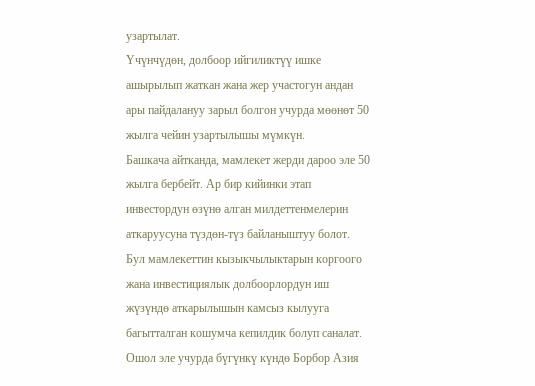узартылат.
Үчүнчүдөн, долбоор ийгиликтүү ишке ашырылып жаткан жана жер участогун андан ары пайдалануу зарыл болгон учурда мөөнөт 50 жылга чейин узартылышы мүмкүн.
Башкача айтканда, мамлекет жерди дароо эле 50 жылга бербейт. Ар бир кийинки этап инвестордун өзүнө алган милдеттенмелерин аткаруусуна түздөн-түз байланыштуу болот. Бул мамлекеттин кызыкчылыктарын коргоого жана инвестициялык долбоорлордун иш жүзүндө аткарылышын камсыз кылууга багытталган кошумча кепилдик болуп саналат.
Ошол эле учурда бүгүнкү күндө Борбор Азия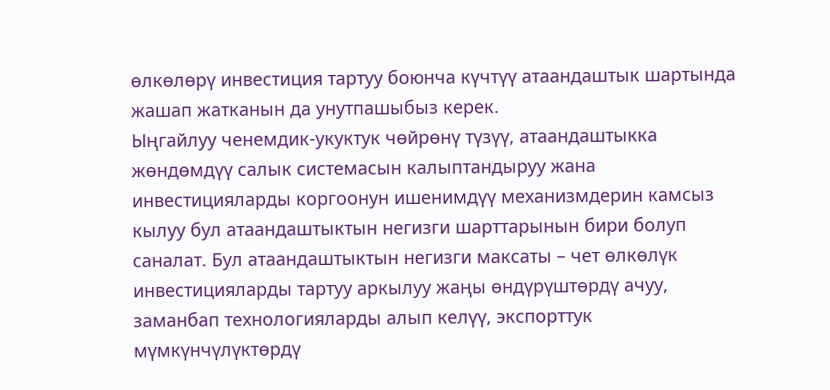өлкөлөрү инвестиция тартуу боюнча күчтүү атаандаштык шартында жашап жатканын да унутпашыбыз керек.
Ыңгайлуу ченемдик-укуктук чөйрөнү түзүү, атаандаштыкка жөндөмдүү салык системасын калыптандыруу жана инвестицияларды коргоонун ишенимдүү механизмдерин камсыз кылуу бул атаандаштыктын негизги шарттарынын бири болуп саналат. Бул атаандаштыктын негизги максаты – чет өлкөлүк инвестицияларды тартуу аркылуу жаңы өндүрүштөрдү ачуу, заманбап технологияларды алып келүү, экспорттук мүмкүнчүлүктөрдү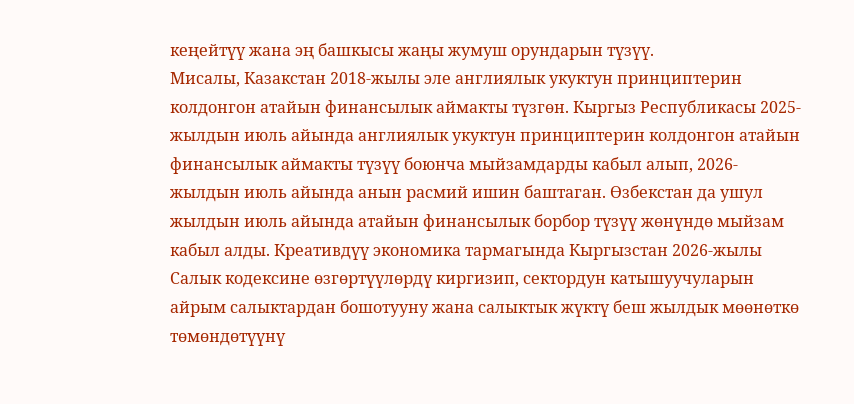кеңейтүү жана эң башкысы жаңы жумуш орундарын түзүү.
Мисалы, Казакстан 2018-жылы эле англиялык укуктун принциптерин колдонгон атайын финансылык аймакты түзгөн. Кыргыз Республикасы 2025-жылдын июль айында англиялык укуктун принциптерин колдонгон атайын финансылык аймакты түзүү боюнча мыйзамдарды кабыл алып, 2026-жылдын июль айында анын расмий ишин баштаган. Өзбекстан да ушул жылдын июль айында атайын финансылык борбор түзүү жөнүндө мыйзам кабыл алды. Креативдүү экономика тармагында Кыргызстан 2026-жылы Салык кодексине өзгөртүүлөрдү киргизип, сектордун катышуучуларын айрым салыктардан бошотууну жана салыктык жүктү беш жылдык мөөнөткө төмөндөтүүнү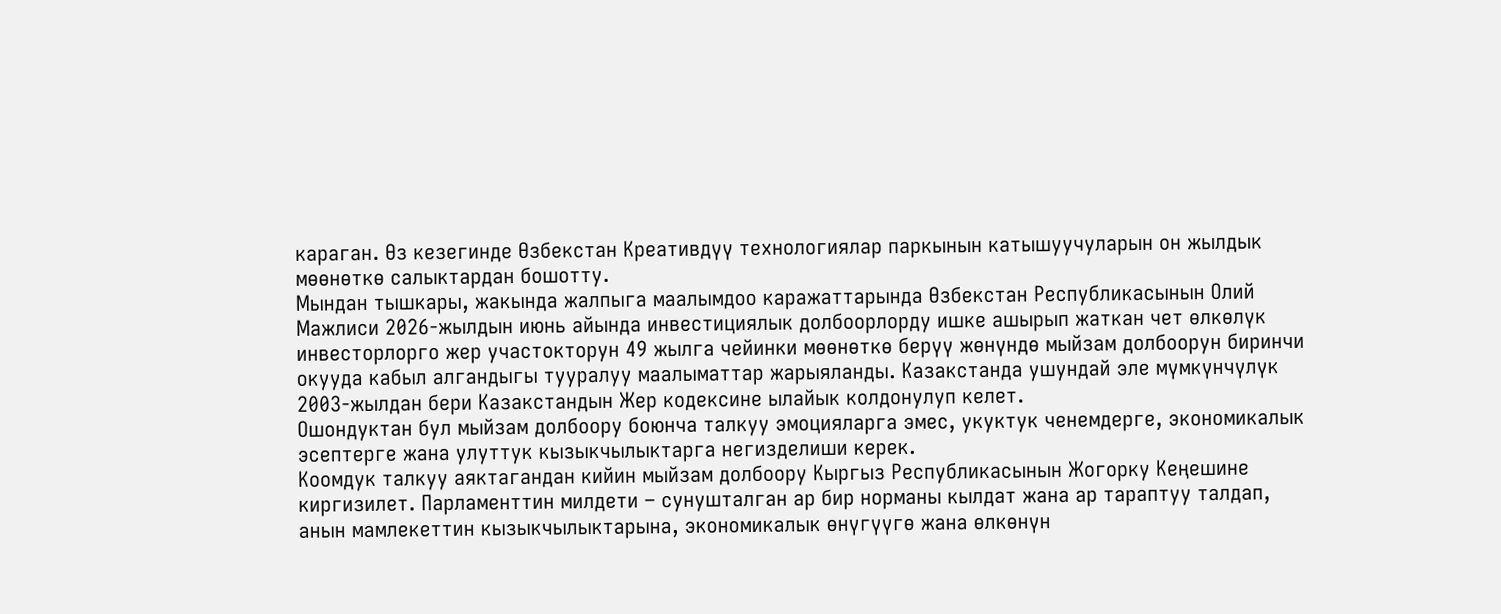караган. Өз кезегинде Өзбекстан Креативдүү технологиялар паркынын катышуучуларын он жылдык мөөнөткө салыктардан бошотту.
Мындан тышкары, жакында жалпыга маалымдоо каражаттарында Өзбекстан Республикасынын Олий Мажлиси 2026-жылдын июнь айында инвестициялык долбоорлорду ишке ашырып жаткан чет өлкөлүк инвесторлорго жер участокторун 49 жылга чейинки мөөнөткө берүү жөнүндө мыйзам долбоорун биринчи окууда кабыл алгандыгы тууралуу маалыматтар жарыяланды. Казакстанда ушундай эле мүмкүнчүлүк 2003-жылдан бери Казакстандын Жер кодексине ылайык колдонулуп келет.
Ошондуктан бул мыйзам долбоору боюнча талкуу эмоцияларга эмес, укуктук ченемдерге, экономикалык эсептерге жана улуттук кызыкчылыктарга негизделиши керек.
Коомдук талкуу аяктагандан кийин мыйзам долбоору Кыргыз Республикасынын Жогорку Кеңешине киргизилет. Парламенттин милдети – сунушталган ар бир норманы кылдат жана ар тараптуу талдап, анын мамлекеттин кызыкчылыктарына, экономикалык өнүгүүгө жана өлкөнүн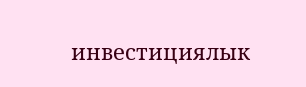инвестициялык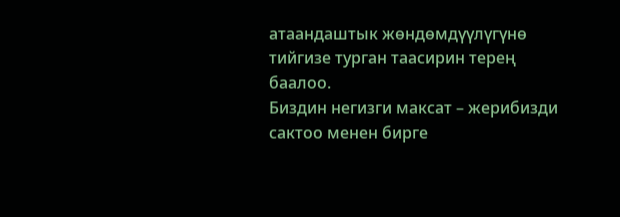атаандаштык жөндөмдүүлүгүнө тийгизе турган таасирин терең баалоо.
Биздин негизги максат – жерибизди сактоо менен бирге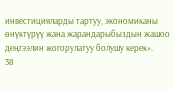инвестицияларды тартуу, экономиканы өнүктүрүү жана жарандарыбыздын жашоо деңгээлин жогорулатуу болушу керек».
38